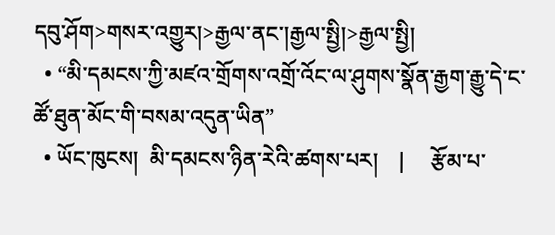དབུ་ཤོག>གསར་འགྱུར།>རྒྱལ་ནང་།རྒྱལ་སྤྱི།>རྒྱལ་སྤྱི།
  • “མི་དམངས་ཀྱི་མཛའ་གྲོགས་འགྲོ་འོང་ལ་ཤུགས་སྣོན་རྒྱག་རྒྱུ་དེ་ང་ཚོ་ཐུན་མོང་གི་བསམ་འདུན་ཡིན”
  • ཡོང་ཁུངས།  མི་དམངས་ཉིན་རེའི་ཚགས་པར།    |     རྩོམ་པ་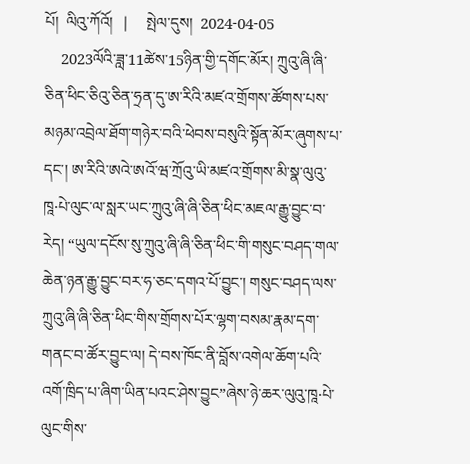པོ།  ལིའུ་ཀོའོ།   |     སྤེལ་དུས།  2024-04-05
    2023ལོའི་ཟླ་11ཚེས་15ཉིན་གྱི་དགོང་མོར། ཀྲུའུ་ཞི་ཞི་ཅིན་ཕིང་ཅིའུ་ཅིན་ཧྲན་དུ་ཨ་རིའི་མཛའ་གྲོགས་ཚོགས་པས་མཉམ་འབྲེལ་ཐོག་གཉེར་བའི་ཕེབས་བསུའི་སྟོན་མོར་ཞུགས་པ་དང་། ཨ་རིའི་ཨའེ་ཨའོ་ཝ་ཀྲོའུ་ཡི་མཛའ་གྲོགས་མི་སྣ་ལུའུ་ཁཱ·པེ་ལུང་ལ་སླར་ཡང་ཀྲུའུ་ཞི་ཞི་ཅིན་ཕིང་མཇལ་རྒྱུ་བྱུང་བ་རེད། “ཡུལ་དངོས་སུ་ཀྲུའུ་ཞི་ཞི་ཅིན་ཕིང་གི་གསུང་བཤད་གལ་ཆེན་ཉན་རྒྱུ་བྱུང་བར་ཧ་ཅང་དགའ་པོ་བྱུང་། གསུང་བཤད་ལས་ཀྲུའུ་ཞི་ཞི་ཅིན་ཕིང་གིས་གྲོགས་པོར་ལྷག་བསམ་རྣམ་དག་གནང་བ་ཚོར་བྱུང་ལ། དེ་བས་ཁོང་ནི་བློས་འགེལ་ཆོག་པའི་འགོ་ཁྲིད་པ་ཞིག་ཡིན་པའང་ཤེས་བྱུང”ཞེས་ཉེ་ཆར་ལུའུ་ཁཱ·པེ་ལུང་གིས་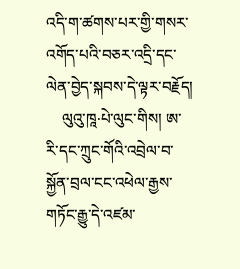འདི་ག་ཚགས་པར་གྱི་གསར་འགོད་པའི་བཅར་འདྲི་དང་ལེན་བྱེད་སྐབས་དེ་ལྟར་བརྗོད།
    ལུའུ་ཁཱ·པེ་ལུང་གིས། ཨ་རི་དང་ཀྲུང་གོའི་འབྲེལ་བ་སྐྱོན་བྲལ་ངང་འཕེལ་རྒྱས་གཏོང་རྒྱུ་དེ་འཛམ་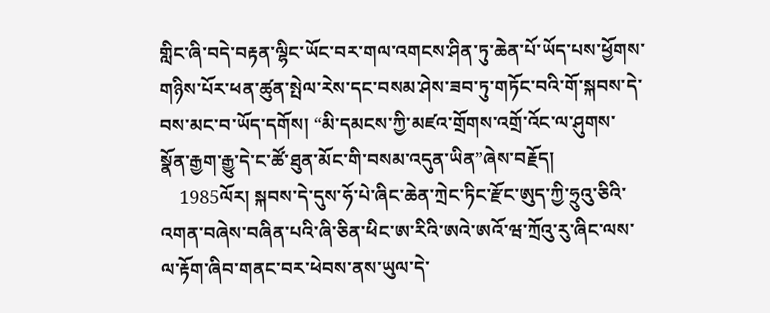གླིང་ཞི་བདེ་བརྟན་ལྷིང་ཡོང་བར་གལ་འགངས་ཤིན་ཏུ་ཆེན་པོ་ཡོད་པས་ཕྱོགས་གཉིས་པོར་ཕན་ཚུན་སྤེལ་རེས་དང་བསམ་ཤེས་ཟབ་ཏུ་གཏོང་བའི་གོ་སྐབས་དེ་བས་མང་བ་ཡོད་དགོས། “མི་དམངས་ཀྱི་མཛའ་གྲོགས་འགྲོ་འོང་ལ་ཤུགས་སྣོན་རྒྱག་རྒྱུ་དེ་ང་ཚོ་ཐུན་མོང་གི་བསམ་འདུན་ཡིན”ཞེས་བརྗོད།
    1985ལོར། སྐབས་དེ་དུས་ཧོ་པེ་ཞིང་ཆེན་ཀྲེང་ཏིང་རྫོང་ཨུད་ཀྱི་ཧྲུའུ་ཅིའི་འགན་བཞེས་བཞིན་པའི་ཞི་ཅིན་ཕིང་ཨ་རིའི་ཨའེ་ཨའོ་ཝ་ཀྲོའུ་རུ་ཞིང་ལས་ལ་རྟོག་ཞིབ་གནང་བར་ཕེབས་ནས་ཡུལ་དེ་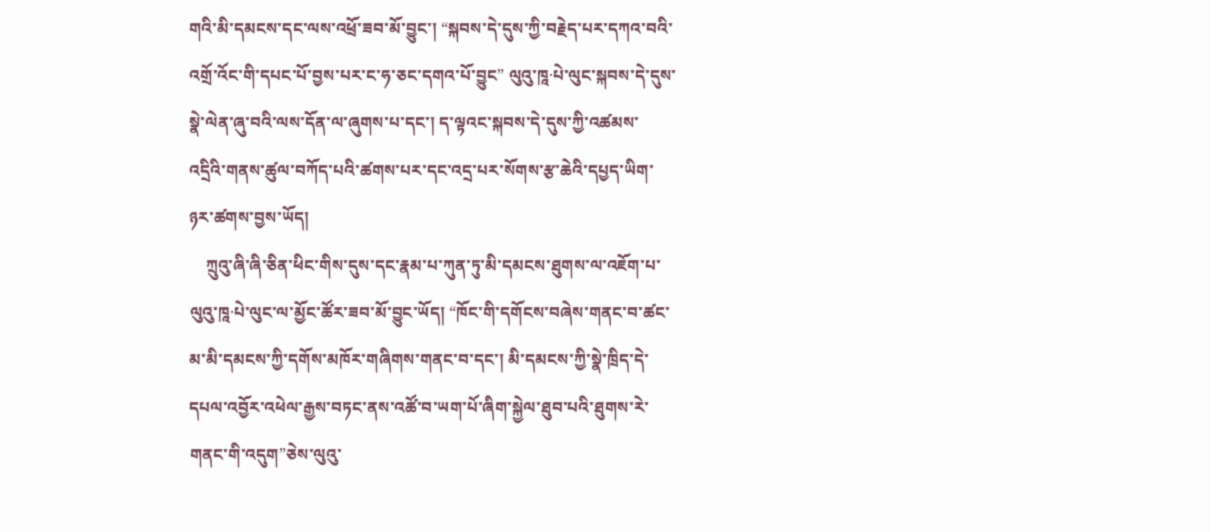གའི་མི་དམངས་དང་ལས་འཕྲོ་ཟབ་མོ་བྱུང་། “སྐབས་དེ་དུས་ཀྱི་བརྗེད་པར་དཀའ་བའི་འགྲོ་འོང་གི་དཔང་པོ་བྱས་པར་ང་ཧ་ཅང་དགའ་པོ་བྱུང” ལུའུ་ཁཱ·པེ་ལུང་སྐབས་དེ་དུས་སྣེ་ལེན་ཞུ་བའི་ལས་དོན་ལ་ཞུགས་པ་དང་། ད་ལྟའང་སྐབས་དེ་དུས་ཀྱི་འཚམས་འདྲིའི་གནས་ཚུལ་བཀོད་པའི་ཚགས་པར་དང་འདྲ་པར་སོགས་རྩ་ཆེའི་དཔྱད་ཡིག་ཉར་ཚགས་བྱས་ཡོད།
    ཀྲུའུ་ཞི་ཞི་ཅིན་ཕིང་གིས་དུས་དང་རྣམ་པ་ཀུན་ཏུ་མི་དམངས་ཐུགས་ལ་འཇོག་པ་ལུའུ་ཁཱ·པེ་ལུང་ལ་མྱོང་ཚོར་ཟབ་མོ་བྱུང་ཡོད། “ཁོང་གི་དགོངས་བཞེས་གནང་བ་ཚང་མ་མི་དམངས་ཀྱི་དགོས་མཁོར་གཞིགས་གནང་བ་དང་། མི་དམངས་ཀྱི་སྣེ་ཁྲིད་དེ་དཔལ་འབྱོར་འཕེལ་རྒྱས་བཏང་ནས་འཚོ་བ་ཡག་པོ་ཞིག་སྐྱེལ་ཐུབ་པའི་ཐུགས་རེ་གནང་གི་འདུག”ཅེས་ལུའུ་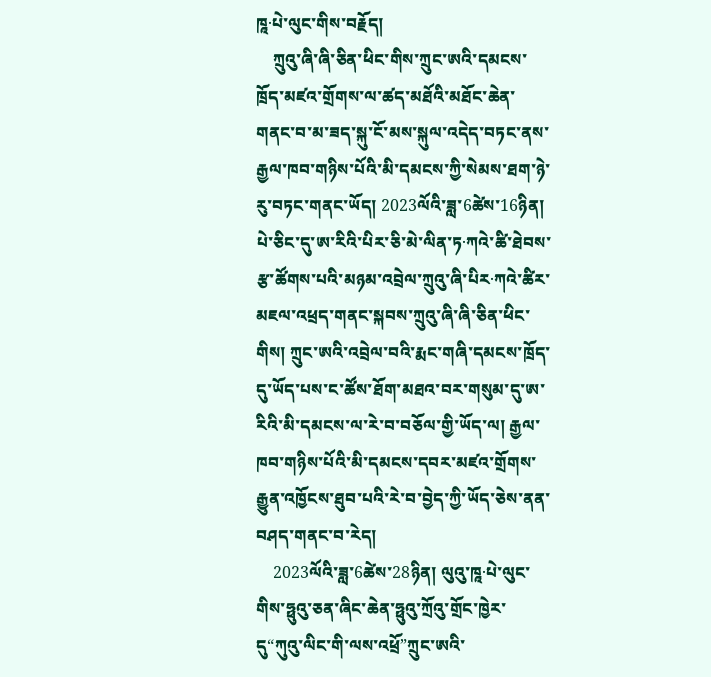ཁཱ·པེ་ལུང་གིས་བརྗོད།
    ཀྲུའུ་ཞི་ཞི་ཅིན་ཕིང་གིས་ཀྲུང་ཨའི་དམངས་ཁྲོད་མཛའ་གྲོགས་ལ་ཚད་མཐོའི་མཐོང་ཆེན་གནང་བ་མ་ཟད་སྐུ་ངོ་མས་སྐུལ་འདེད་བཏང་ནས་རྒྱལ་ཁབ་གཉིས་པོའི་མི་དམངས་ཀྱི་སེམས་ཐག་ཉེ་རུ་བཏང་གནང་ཡོད། 2023ལོའི་ཟླ་6ཚེས་16ཉིན། པེ་ཅིང་དུ་ཨ་རིའི་པིར་ཅི་མེ་ལིན་ཏ·ཀའེ་ཚི་ཐེབས་རྩ་ཚོགས་པའི་མཉམ་འབྲེལ་ཀྲུའུ་ཞི་པིར·ཀའེ་ཚིར་མཇལ་འཕྲད་གནང་སྐབས་ཀྲུའུ་ཞི་ཞི་ཅིན་ཕིང་གིས། ཀྲུང་ཨའི་འབྲེལ་བའི་རྨང་གཞི་དམངས་ཁྲོད་དུ་ཡོད་པས་ང་ཚོས་ཐོག་མཐའ་བར་གསུམ་དུ་ཨ་རིའི་མི་དམངས་ལ་རེ་བ་བཅོལ་གྱི་ཡོད་ལ། རྒྱལ་ཁབ་གཉིས་པོའི་མི་དམངས་དབར་མཛའ་གྲོགས་རྒྱུན་འཁྱོངས་ཐུབ་པའི་རེ་བ་བྱེད་ཀྱི་ཡོད་ཅེས་ནན་བཤད་གནང་བ་རེད།
    2023ལོའི་ཟླ་6ཚེས་28ཉིན། ལུའུ་ཁཱ·པེ་ལུང་གིས་ཧྥུའུ་ཅན་ཞིང་ཆེན་ཧྥུའུ་ཀྲོའུ་གྲོང་ཁྱེར་དུ“ཀུའུ་ལིང་གི་ལས་འཕྲོ”ཀྲུང་ཨའི་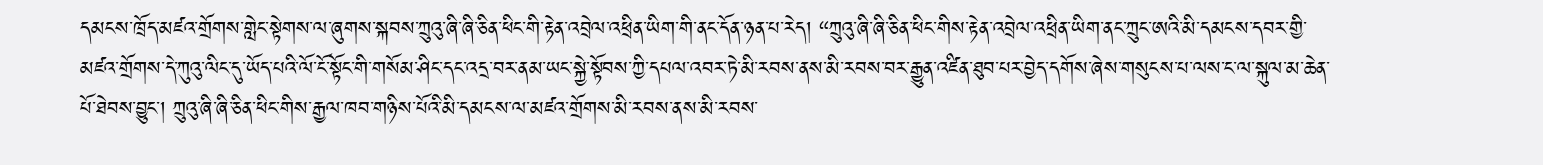དམངས་ཁྲོད་མཛའ་གྲོགས་གླེང་སྟེགས་ལ་ཞུགས་སྐབས་ཀྲུའུ་ཞི་ཞི་ཅིན་ཕིང་གི་རྟེན་འབྲེལ་འཕྲིན་ཡིག་གི་ནང་དོན་ཉན་པ་རེད། “ཀྲུའུ་ཞི་ཞི་ཅིན་ཕིང་གིས་རྟེན་འབྲེལ་འཕྲིན་ཡིག་ནང་ཀྲུང་ཨའི་མི་དམངས་དབར་གྱི་མཛའ་གྲོགས་དེ་ཀུའུ་ལིང་དུ་ཡོད་པའི་ལོ་ངོ་སྟོང་གི་གསོམ་ཤིང་དང་འདྲ་བར་ནམ་ཡང་སྐྱེ་སྟོབས་ཀྱི་དཔལ་འབར་ཏེ་མི་རབས་ནས་མི་རབས་བར་རྒྱུན་འཛིན་ཐུབ་པར་བྱེད་དགོས་ཞེས་གསུངས་པ་ལས་ང་ལ་སྐུལ་མ་ཆེན་པོ་ཐེབས་བྱུང་། ཀྲུའུ་ཞི་ཞི་ཅིན་ཕིང་གིས་རྒྱལ་ཁབ་གཉིས་པོའི་མི་དམངས་ལ་མཛའ་གྲོགས་མི་རབས་ནས་མི་རབས་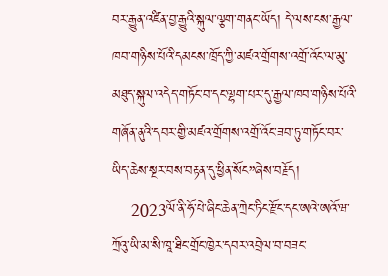བར་རྒྱུན་འཛིན་བྱ་རྒྱུའི་སྐུལ་ལྕག་གནང་ཡོད། དེ་ལས་ངས་རྒྱལ་ཁབ་གཉིས་པོའི་དམངས་ཁྲོད་ཀྱི་མཛའ་གྲོགས་འགྲོ་འོང་ལ་མུ་མཐུད་སྐུལ་འདེད་གཏོང་བ་དང་ལྷག་པར་དུ་རྒྱལ་ཁབ་གཉིས་པོའི་གཞོན་ནུའི་དབར་གྱི་མཛའ་གྲོགས་འགྲོ་འོང་ཟབ་ཏུ་གཏོང་བར་ཡིད་ཆེས་སྔར་བས་བརྟན་དུ་ཕྱིན་སོང”ཞེས་བརྗོད།
    2023ལོ་ནི་ཧོ་པེ་ཞིང་ཆེན་ཀྲེང་ཏིང་རྫོང་དང་ཨའེ་ཨའོ་ཝ་ཀྲོའུ་ཡི་མ་སི་ཁཱ་ཐིང་གྲོང་ཁྱེར་དབར་འབྲེལ་བ་བཟང་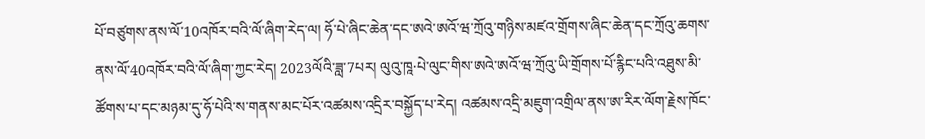པོ་བཙུགས་ནས་ལོ་10འཁོར་བའི་ལོ་ཞིག་རེད་ལ། ཧོ་པེ་ཞིང་ཆེན་དང་ཨའེ་ཨའོ་ཝ་ཀྲོའུ་གཉིས་མཛའ་གྲོགས་ཞིང་ཆེན་དང་ཀྲོའུ་ཆགས་ནས་ལོ་40འཁོར་བའི་ལོ་ཞིག་ཀྱང་རེད། 2023ལོའི་ཟླ་7པར། ལུའུ་ཁཱ·པེ་ལུང་གིས་ཨའེ་ཨའོ་ཝ་ཀྲོའུ་ཡི་གྲོགས་པོ་རྙིང་པའི་འཐུས་མི་ཚོགས་པ་དང་མཉམ་དུ་ཧོ་པེའི་ས་གནས་མང་པོར་འཚམས་འདྲིར་བསྐྱོད་པ་རེད། འཚམས་འདྲི་མཇུག་འགྲིལ་ནས་ཨ་རིར་ལོག་རྗེས་ཁོང་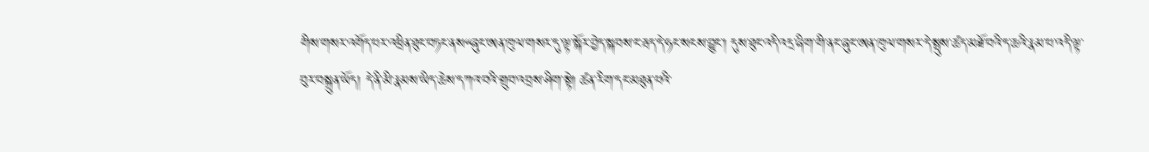གིས་གསར་འགོད་པར་འཕྲིན་ཐུང་བཏང་ནས“ཞུང་ཨན་ཁུལ་གསར་དུ་ལྟ་སྐོར་བྱེད་སྐབས་ང་རྦད་དེ་ཧང་སངས་བྱུང་། དུས་ཐུང་འདི་འདྲ་ཞིག་གི་ནང་ཞུང་ཨན་ཁུལ་གསར་དེ་སྤུས་ཚད་མཐོ་བའི་ད་ཆའི་རྣམ་པ་འདི་ལྟ་བུར་བསྐྲུན་ཡོད། དེ་ནི་མི་རྣམས་ཡིད་ཆེས་དཀའ་བའི་གྲུབ་འབྲས་ཤིག་སྟེ། ཚན་རིག་དང་མཐུན་པའི་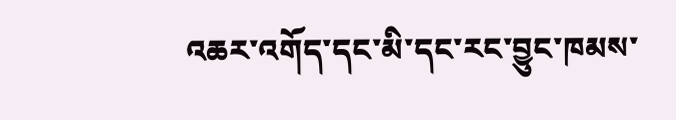འཆར་འགོད་དང་མི་དང་རང་བྱུང་ཁམས་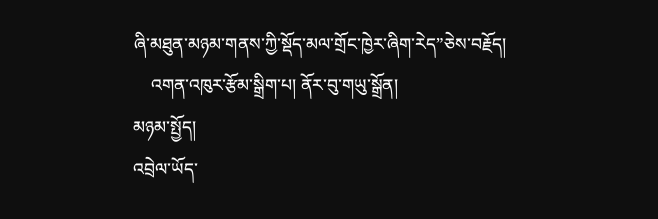ཞི་མཐུན་མཉམ་གནས་ཀྱི་སྡོད་མལ་གྲོང་ཁྱེར་ཞིག་རེད”ཅེས་བརྗོད།
    འགན་འཁུར་རྩོམ་སྒྲིག་པ། ནོར་བུ་གཡུ་སྒྲོན།
མཉམ་སྤྱོད།
འབྲེལ་ཡོད་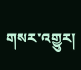གསར་འགྱུར།